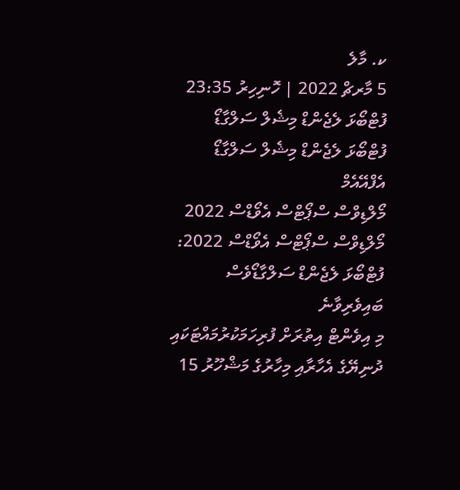ކ. މާލެ
5 މާރޗް 2022 | ހޮނިހިރު 23:35
ފުޓްބޯޅަ ލެޖެންޑް މިޝެލް ސަލްގާޑޯ
ފުޓްބޯޅަ ލެޖެންޑް މިޝެލް ސަލްގާޑޯ
އެފްއޭއެމް
މޯލްޑިވްސް ސްޕޯޓްސް އެވޯޑްސް 2022
މޯލްޑިވްސް ސްޕޯޓްސް އެވޯޑްސް 2022: ފުޓްބޯޅަ ލެޖެންޑް ސަލްގާޑޯވެސް ބައިވެރިވާނެ
މި އިވެންޓް އިތުރަށް ފުރިހަމަކުރުމައްޓަކައި ދުނިޔޭގެ އެހާރާއި މިހާރުގެ މަޝްހޫރު 15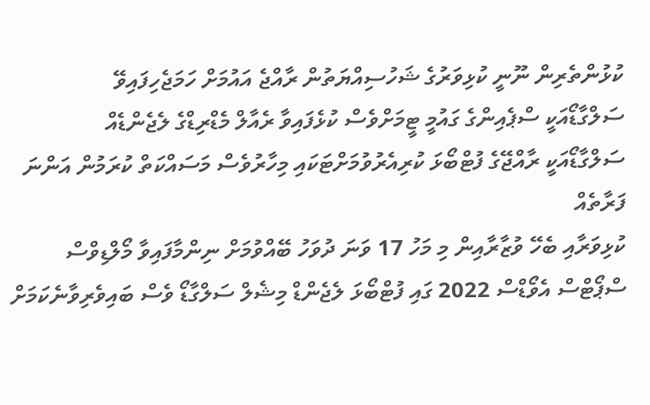ކުޅުންތެރިން ނޫނީ ކުޅިވަރުގެ ޝަހުސިއްޔަތުން ރާއްޖެ އައުމަށް ހަމަޖެހިފައިވޭ
ސަލްގާޑޯއަކީ ސްޕެއިންގެ ގައުމީ ޓީމަށްވެސް ކުޅެފައިވާ ރެއާލް މެޑްރިޑްގެ ލެޖެންޑެއް
ސަލްގާޑޯއަކީ ރާއްޖޭގެ ފުޓްބޯޅަ ކުރިއެރުވުމަށްޓަކައި މިހާރުވެސް މަސައްކަތް ކުރަމުން އަންނަ ފަރާތެއް
ކުޅިވަރާއި ބެހޭ ވުޒާރާއިން މި މަހު 17 ވަނަ ދުވަހު ބޭއްވުމަށް ނިންމާފައިވާ މޯލްޑިވްސް ސްޕޯޓްސް އެވޯޑްސް 2022 ގައި ފުޓްބޯޅަ ލެޖެންޑް މިޝެލް ސަލްގާޑޯ ވެސް ބައިވެރިވާނެކަމަށް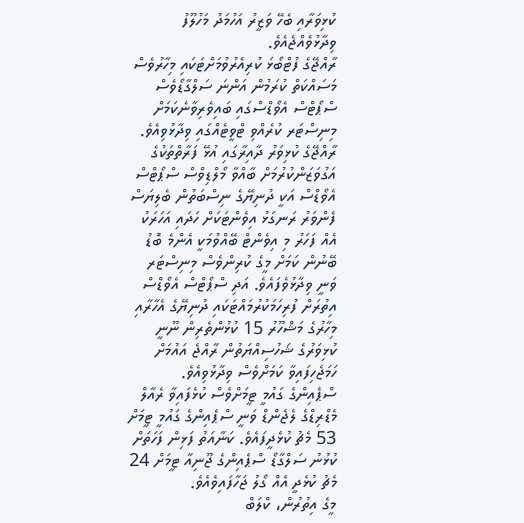ކުޅިވަރާއި ބެހޭ ވަޒީރު އަހުމަދު މަހުލޫފު ވިދާޅުވެއްޖެއެވެ.
ރާއްޖޭގެ ފުޓްބޯޅަ ކުރިއެރުވުމަށްޓަކައި މިހާރުވެސް މަސައްކަތް ކުރަމުން އަންނަ ސަލްގާޑޯވެސް ސްޕޯޓްސް އެވޯޑްސްގައި ބައިވެރިވާނެކަމަށް މިނިސްޓަރ ކުރެއްވި ޓްވީޓެއްގައި ވިދާޅުވިއެވެ. ރާއްޖޭގެ ކުޅިވަރު ދާއިރާގައި އުޅޭ ފަރާތްތަކުގެ އަގުވަޒަންކުރުމަށް ބާއްވާ މޯލްޑިވްސް ސްޕޯޓްސް އެވޯޑްސް އަކީ ދުނިޔޭގެ ނިސްބަތުން ބެލިޔަސް ފެންވަރު ރަނގަޅު އިވެންޓަކަށް ހަދައި އަހަރަކު އެއް ފަހަރު މި އިވެންޓް ބޭއްވުމަކީ އެންމެ ބޮޑު ބޭނުން ކަމަށް މީގެ ކުރިންވެސް މިނިސްޓަރ ވަނީ ވިދާޅުވެފައެވެ. އަދި ސްޕޯޓްސް އެވޯޑްސް އިތުރަށް ފުރިހަމަކުރުމައްޓަކައި ދުނިޔޭގެ އެހާރާއި މިހާރުގެ މަޝްހޫރު 15 ކުޅުންތެރިން ނޫނީ ކުޅިވަރުގެ ޝަހުސިއްޔަތުން ރާއްޖެ އައުމަށް ހަމަޖެހިފައިވާ ކަމަށްވެސް ވިދާޅުވިއެވެ.
ސްޕެއިންގެ ގައުމީ ޓީމަށްވެސް ކުޅެފައިވާ ރެއާލް މެޑްރިޑްގެ ލެޖެންޑް ވަނީ ސްޕެއިންގެ ގައުމީ ޓީމަށް 53 މެޗު ކުޅެދީފައެވެ. ކަނާއަތު ފަޅިން ފަހަތަށް ކުޅުނު ސަލްގާޑޯ ސްޕެއިންގެ ޖޫނިއާ ޓީމަށް 24 މެޗު ކުޅެދީ އެއް ގޯލު ޖަހާފައިވެއެވެ.
މީގެ އިތުރުން، ކްލަބް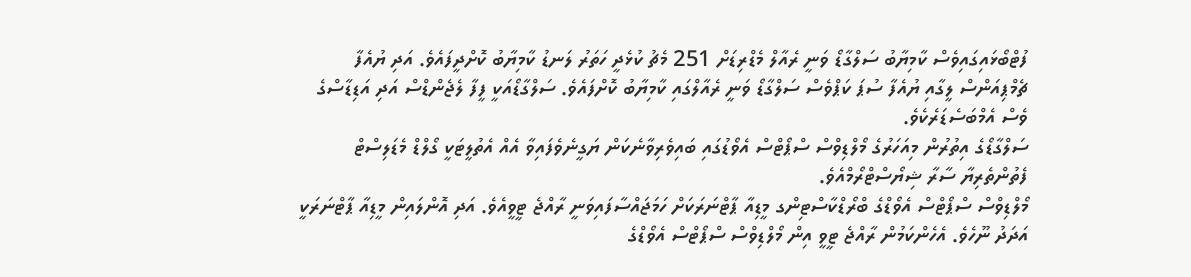ފުޓްބޯޅައިގައިވެސް ކާމިޔާބު ސަލްގާޑޯ ވަނީ ރެއާލް މެޑްރިޑަށް 251 މެޗު ކުޅެދީ ހަތަރު ލަނޑު ކާމިޔާބު ކޮށްދީފައެވެ. އަދި ޔުއެފާ ޗެމްޕިއަންސް ލީގާއި ޔުއެފާ ސުޕަ ކަޕްވެސް ސަލްގާޑޯ ވަނީ ރެއާލްގައި ކާމިޔާބު ކޮށްފައެވެ. ސަލްގާޑޯއަކީ ފީފާ ލެޖެންޑްސް އަދި އަޑިޑާސްގެ ވެސް އެމްބަސެޑަރެކެވެ.
ސަލްގާޑޯގެ އިތުރުން މިއަހަރުގެ މޯލްޑިވްސް ސްޕޯޓްސް އެވޯޑުގައި ބައިވެރިވާނެކަން ޔަގީނެވެފައިވާ އެއް އެތުލީޓަކީ ގޯލްޑް މެޑަލިސްޓް ފެތުންތެރިޔާ ސާރާ ޝިޔޯސްޓްރޯމްއެވެ.
މޯލްޑިވްސް ސްޕޯޓްސް އެވޯޑްގެ ބްރޯޑްކާސްޓިންގ މީޑިއާ ޕާޓްނަރަކަށް ހަމަޖައްސާފައިވަނީ ރާއްޖެ ޓީވީއެވެ. އަދި އޮންލައިން މީޑިއާ ޕާޓްނަރަކީ އަދަދު ނޫހެވެ. އެހެންކަމުން ރާއްޖެ ޓީވީ އިން މޯލްޑިވްސް ސްޕޯޓްސް އެވޯޑްގެ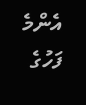އެންމެ ފަހުގެ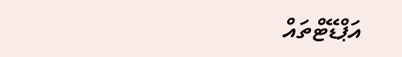އަޕްޑޭޓްތައް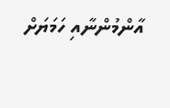އާންމުންނާއި ހަމަޔަށް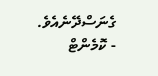ގެނަސްދޭނެއެވެ.
- ކޮމެންޓް